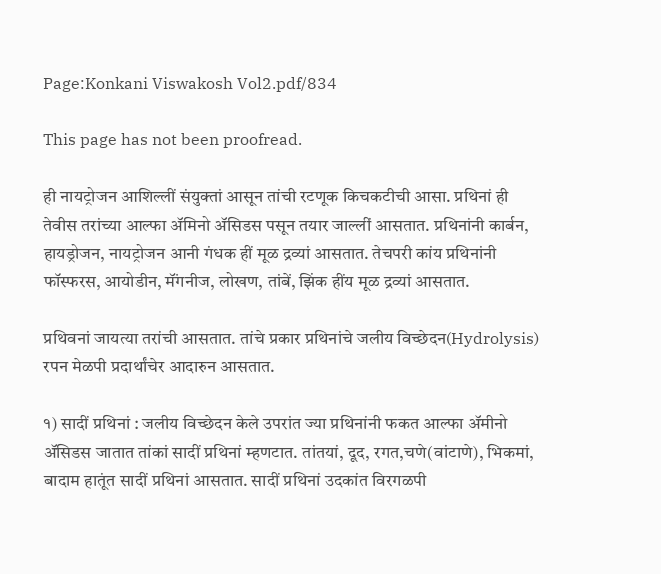Page:Konkani Viswakosh Vol2.pdf/834

This page has not been proofread.

ही नायट्रोजन आशिल्लीं संयुक्तां आसून तांची रटणूक किचकटीची आसा. प्रथिनां ही तेवीस तरांच्या आल्फा ॲमिनो ॲसिडस पसून तयार जाल्लीं आसतात. प्रथिनांनी कार्बन, हायड्रोजन, नायट्रोजन आनी गंधक हीं मूळ द्रव्यां आसतात. तेचपरी कांय प्रथिनांनी फॉस्फरस, आयोडीन, मॅंगनीज, लोखण, तांबें, झिंक हींय मूळ द्रव्यां आसतात.

प्रथिवनां जायत्या तरांची आसतात. तांचे प्रकार प्रथिनांचे जलीय विच्छेदन(Hydrolysis) रपन मेळपी प्रदार्थांचेर आदारुन आसतात.

१) सादीं प्रथिनां : जलीय विच्छेदन केले उपरांत ज्या प्रथिनांनी फकत आल्फा ॲमीनो ॲसिडस जातात तांकां सादीं प्रथिनां म्हणटात. तांतयां, दूद, रगत,चणे(वांटाणे), भिकमां, बादाम हातूंत सादीं प्रथिनां आसतात. सादीं प्रथिनां उदकांत विरगळपी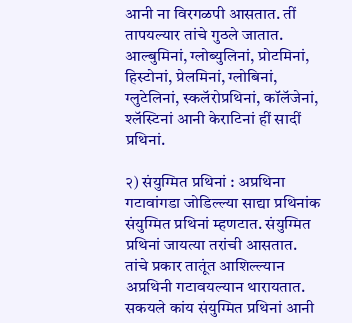आनी ना विरगळपी आसतात. तीं तापयल्यार तांचे गुठले जातात. आल्बुमिनां, ग्लोब्युलिनां, प्रोटमिनां, हिस्टोनां, प्रेलमिनां, ग्लोबिनां, ग्लुटेलिनां, स्कलॅरोप्रथिनां, कॉलॅजेनां, श्लॅस्टिनां आनी केराटिनां हीं सादीं प्रथिनां.

२) संयुग्मित प्रथिनां : अप्रथिना गटावांगडा जोडिल्ल्या साद्या प्रथिनांक संयुग्मित प्रथिनां म्हणटात. संयुग्मित प्रथिनां जायत्या तरांची आसतात. तांचे प्रकार तातूंत आशिल्ल्यान अप्रथिनी गटावयल्यान थारायतात. सकयले कांय संयुग्मित प्रथिनां आनी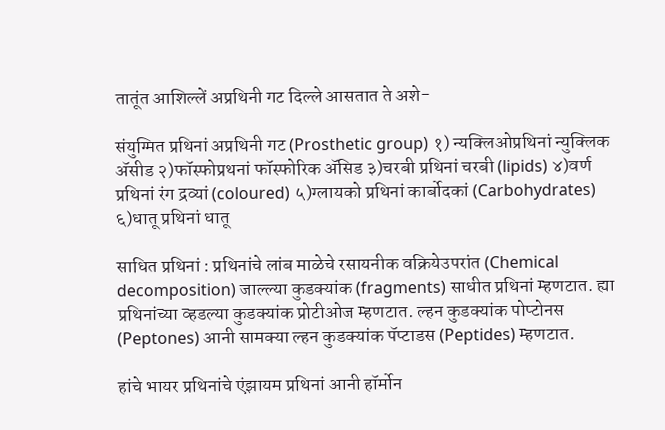तातूंत आशिल्लें अप्रथिनी गट दिल्ले आसतात ते अशे-

संयुग्मित प्रथिनां अप्रथिनी गट (Prosthetic group) १) न्यक्लिओप्रथिनां न्युक्लिक ॲसीड २)फॉस्फोप्रथनां फॉस्फोरिक ॲसिड ३)चरबी प्रथिनां चरबी (lipids) ४)वर्ण प्रथिनां रंग द्रव्यां (coloured) ५)ग्लायको प्रथिनां कार्बोदकां (Carbohydrates) ६)धातू प्रथिनां धातू

साधित प्रथिनां : प्रथिनांचे लांब माळेचे रसायनीक वक्रियेउपरांत (Chemical decomposition) जाल्ल्या कुडक्यांक (fragments) साधीत प्रथिनां म्हणटात. ह्या प्रथिनांच्या व्हडल्या कुडक्यांक प्रोटीओज म्हणटात. ल्हन कुडक्यांक पोप्टोनस (Peptones) आनी सामक्या ल्हन कुडक्यांक पॅप्टाडस (Peptides) म्हणटात.

हांचे भायर प्रथिनांचे एंझायम प्रथिनां आनी हॉर्मोन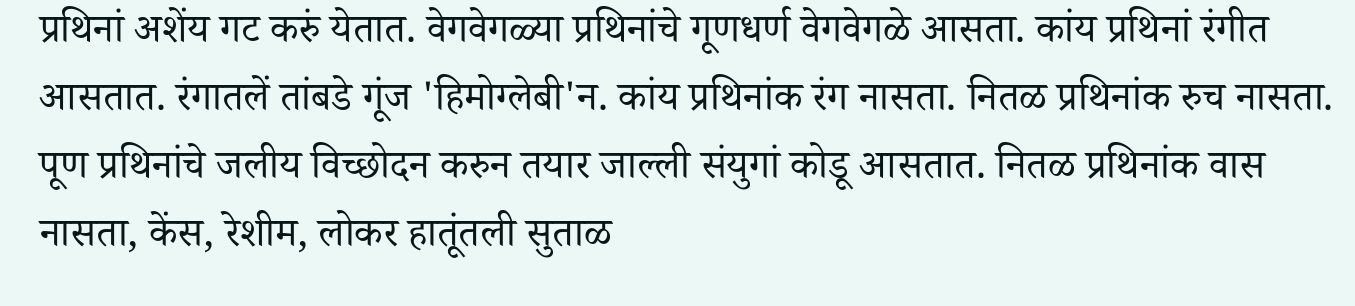प्रथिनां अशेंय गट करुं येतात. वेगवेगळ्या प्रथिनांचे गूणधर्ण वेगवेगळे आसता. कांय प्रथिनां रंगीत आसतात. रंगातलें तांबडे गूंज 'हिमोग्लेबी'न. कांय प्रथिनांक रंग नासता. नितळ प्रथिनांक रुच नासता. पूण प्रथिनांचे जलीय विच्छोदन करुन तयार जाल्ली संयुगां कोडू आसतात. नितळ प्रथिनांक वास नासता, केंस, रेशीम, लोकर हातूंतली सुताळ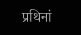प्रथिनां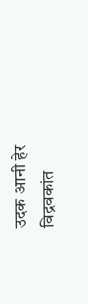उदक आनी हेर विद्रवकांत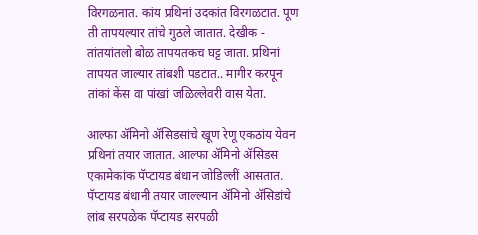विरगळनात. कांय प्रथिनां उदकांत विरगळटात. पूण ती तापयल्यार तांचे गुठले जातात. देखीक - तांतयांतलो बोळ तापयतकच घट्ट जाता. प्रथिनां तापयत जाल्यार तांबशी पडटात.. मागीर करपून तांकां केंस वा पांखां जळिल्लेवरी वास येता.

आल्फा ॲमिनो ॲसिडसांचे खूण रेणू एकठांय येवन प्रथिनां तयार जातात. आल्फा ॲमिनो ॲसिडस एकामेकांक पॅप्टायड बंधान जोडिल्लीं आसतात. पॅप्टायड बंधानी तयार जाल्ल्यान ॲमिनो ॲसिडांचे लांब सरपळेक पॅप्टायड सरपळी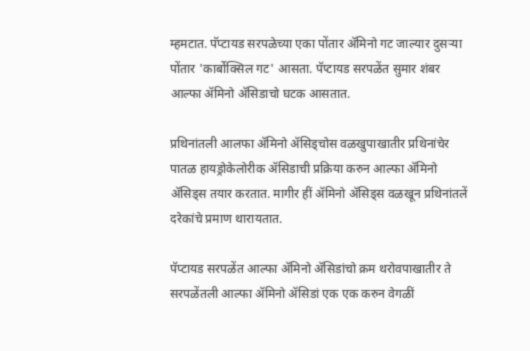म्हमटात. पॅप्टायड सरपळेच्या एका पोंतार ॲमिनो गट जाल्यार दुसऱ्या पोंतार 'कार्बोक्सिल गट' आसता. पॅप्टायड सरपळेंत सुमार शंबर आल्फा ॲमिनो ॲसिडाचो घटक आसतात.

प्रथिनांतली आलफा ॲमिनो ॲसिड्चोस वळखुपाखातीर प्रथिनांचेर पातळ हायड्रोकेलोरीक ॲसिडाची प्रक्रिया करुन आल्फा ॲमिनो ॲसिड्स तयार करतात. मागीर हीं ॲमिनो ॲसिड्स वळखून प्रथिनांतलें दरेकांचे प्रमाण थारायतात.

पॅप्टायड सरपळेंत आल्फा ॲमिनो ॲसिडांचो क्रम थरोवपाखातीर ते सरपळेंतली आल्फा ॲमिनो ॲसिडां एक एक करुन वेगळीं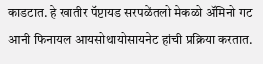काडटात. हे खातीर पॅप्टायड सरपळेंतलो मेकळो ॲमिनो गट आनी फिनायल आयसोथायोसायनेट हांची प्रक्रिया करतात.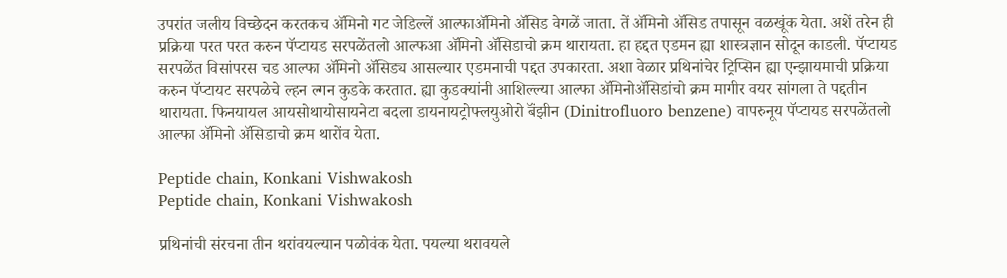उपरांत जलीय विच्छेदन करतकच ॲमिनो गट जेडिल्लें आल्फाॲमिनो ॲसिड वेगळें जाता. तें ॲमिनो ॲसिड तपासून वळखूंक येता. अशें तरेन ही प्रक्रिया परत परत करुन पॅप्टायड सरपळेंतलो आल्फआ ॲमिनो ॲसिडाचो क्रम थारायता. हा हद्दत एडमन ह्या शास्त्रज्ञान सोदून काडली. पॅप्टायड सरपळेंत विसांपरस चड आल्फा ॲमिनो ॲसिड्य आसल्यार एडमनाची पद्दत उपकारता. अशा वेळार प्रथिनांचेर ट्रिप्सिन ह्या एन्झायमाची प्रक्रिया करुन पॅप्टायट सरपळेचे ल्हन ल्गन कुडके करतात. ह्या कुडक्यांनी आशिल्ल्या आल्फा ॲमिनोॲसिडांचो क्रम मागीर वयर सांगला ते पद्दतीन थारायता. फिनयायल आयसोथायोसायनेटा बदला डायनायट्रोफ्लयुओरो बॅंझीन (Dinitrofluoro benzene) वापरुनूय पॅप्टायड सरपळेंतलो आल्फा ॲमिनो ॲसिडाचो क्रम थारोंव येता.

Peptide chain, Konkani Vishwakosh
Peptide chain, Konkani Vishwakosh

प्रथिनांची संरचना तीन थरांवयल्यान पळोवंक येता. पयल्या थरावयले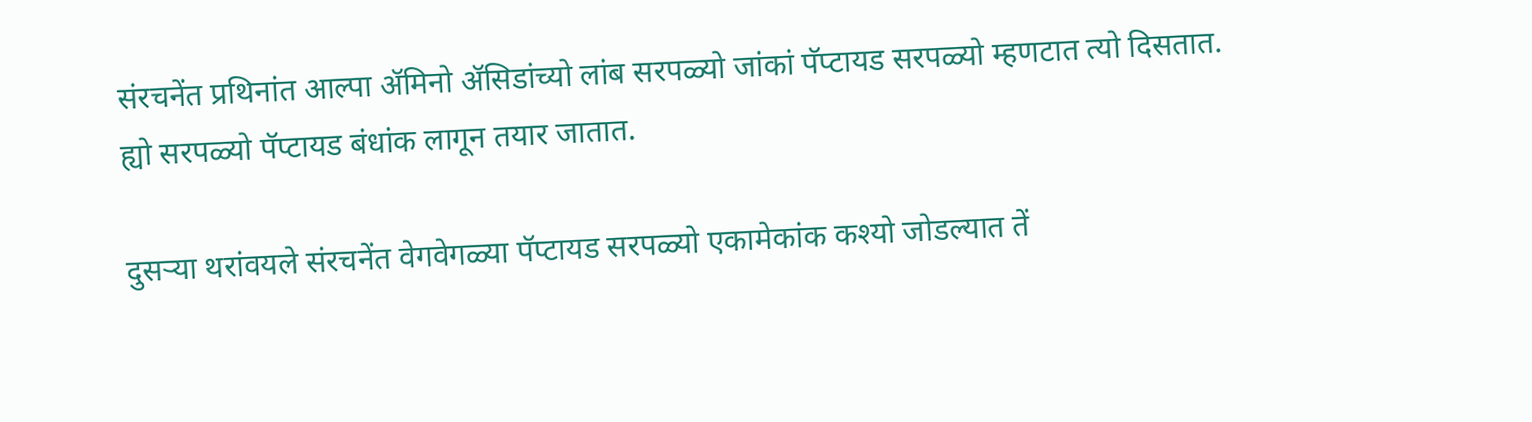संरचनेंत प्रथिनांत आल्पा ॲमिनो ॲसिडांच्यो लांब सरपळ्यो जांकां पॅप्टायड सरपळ्यो म्हणटात त्यो दिसतात. ह्यो सरपळ्यो पॅप्टायड बंधांक लागून तयार जातात.

दुसऱ्या थरांवयले संरचनेंत वेगवेगळ्या पॅप्टायड सरपळ्यो एकामेकांक कश्यो जोडल्यात तें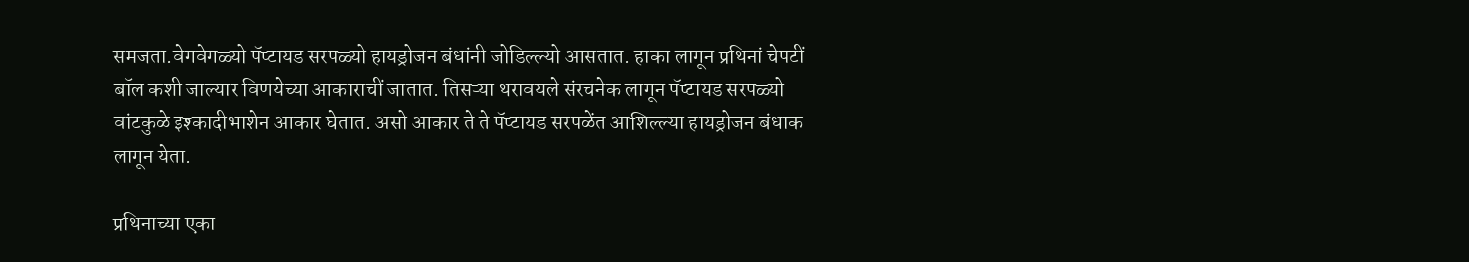समजता.वेगवेगळ्यो पॅप्टायड सरपळ्यो हायड्रोजन बंधांनी जोडिल्ल्यो आसतात. हाका लागून प्रथिनां चेपटीं बॉल कशी जाल्यार विणयेच्या आकाराचीं जातात. तिसऱ्या थरावयले संरचनेक लागून पॅप्टायड सरपळ्यो वांटकुळे इश्कादीभाशेन आकार घेतात. असो आकार ते ते पॅप्टायड सरपळेंत आशिल्ल्या हायड्रोजन बंधाक लागून येता.

प्रथिनाच्या एका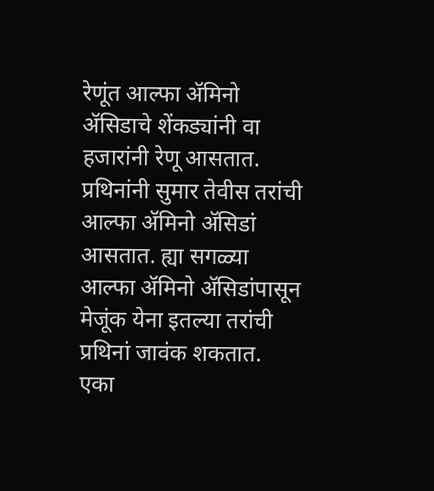रेणूंत आल्फा ॲमिनो ॲसिडाचे शेंकड्यांनी वा हजारांनी रेणू आसतात. प्रथिनांनी सुमार तेवीस तरांची आल्फा ॲमिनो ॲसिडां आसतात. ह्या सगळ्या आल्फा ॲमिनो ॲसिडांपासून मेजूंक येना इतल्या तरांची प्रथिनां जावंक शकतात. एका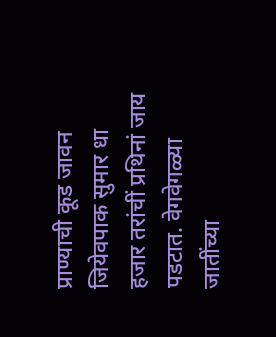प्राण्याची कूड जावन जियेवपाक सुमार धा हजार तरांचीं प्रथिनां जाय पडटात. वेगवेगळ्या जातींच्या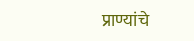प्राण्यांचे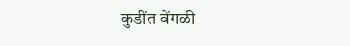कुडींत वेंगळी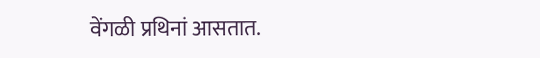वेंगळी प्रथिनां आसतात.